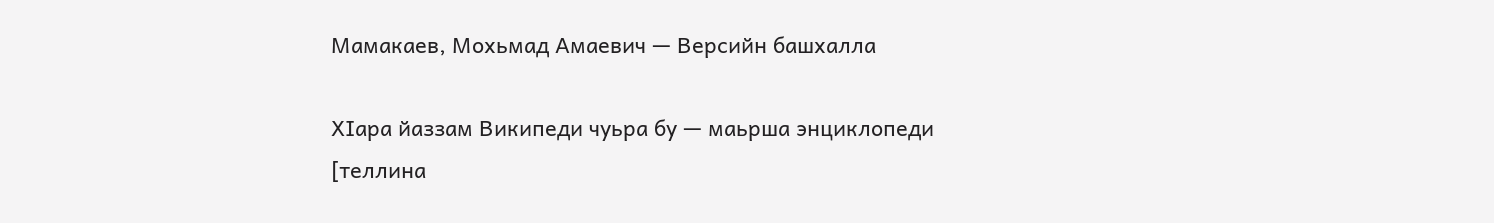Мамакаев, Мохьмад Амаевич — Версийн башхалла

ХӀара йаззам Википеди чуьра бу — маьрша энциклопеди
[теллина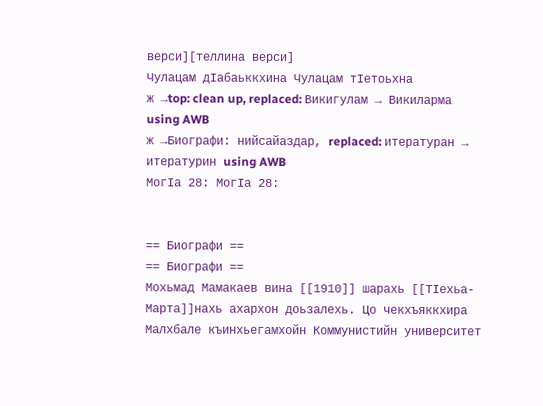верси][теллина верси]
Чулацам дӀабаьккхина Чулацам тӀетоьхна
ж →top: clean up, replaced: Викигулам → Викиларма using AWB
ж →Биографи: нийсайаздар, replaced: итературан → итературин using AWB
МогӀа 28: МогӀа 28:


== Биографи ==
== Биографи ==
Мохьмад Мамакаев вина [[1910]] шарахь [[ТӀехьа-Марта]]нахь ахархон доьзалехь. Цо чекхъяккхира Малхбале къинхьегамхойн Коммунистийн университет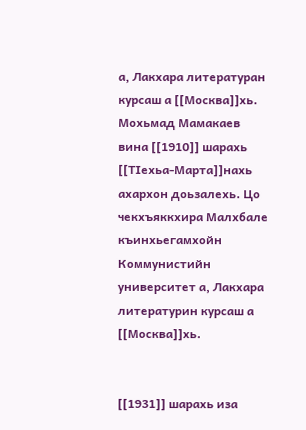а, Лакхара литературан курсаш а [[Москва]]хь.
Мохьмад Мамакаев вина [[1910]] шарахь [[ТӀехьа-Марта]]нахь ахархон доьзалехь. Цо чекхъяккхира Малхбале къинхьегамхойн Коммунистийн университет а, Лакхара литературин курсаш а [[Москва]]хь.


[[1931]] шарахь иза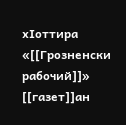хӀоттира «[[Грозненски рабочий]]» [[газет]]ан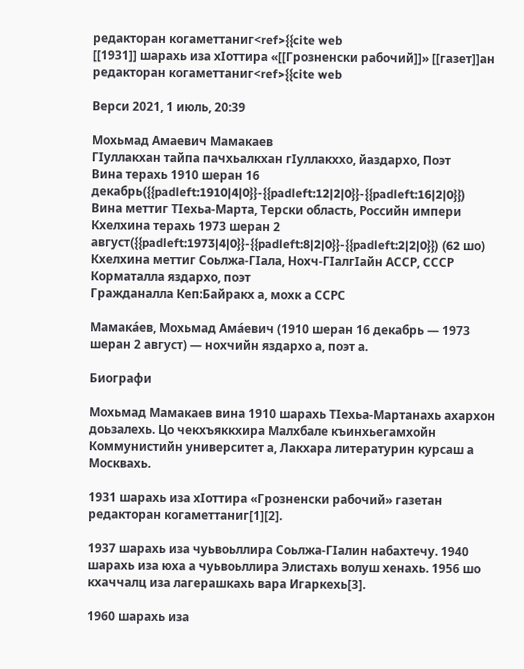редакторан когаметтаниг<ref>{{cite web
[[1931]] шарахь иза хӀоттира «[[Грозненски рабочий]]» [[газет]]ан редакторан когаметтаниг<ref>{{cite web

Верси 2021, 1 июль, 20:39

Мохьмад Амаевич Мамакаев
ГӀуллакхан тайпа пачхьалкхан гӀуллакххо, йаздархо, Поэт
Вина терахь 1910 шеран 16 декабрь({{padleft:1910|4|0}}-{{padleft:12|2|0}}-{{padleft:16|2|0}})
Вина меттиг ТӀехьа-Марта, Терски область, Российн импери
Кхелхина терахь 1973 шеран 2 август({{padleft:1973|4|0}}-{{padleft:8|2|0}}-{{padleft:2|2|0}}) (62 шо)
Кхелхина меттиг Соьлжа-ГӀала, Нохч-ГӀалгӀайн АССР, СССР
Корматалла яздархо, поэт
Гражданалла Кеп:Байракх а, мохк а ССРС

Мамака́ев, Мохьмад Ама́евич (1910 шеран 16 декабрь — 1973 шеран 2 август) — нохчийн яздархо а, поэт а.

Биографи

Мохьмад Мамакаев вина 1910 шарахь ТӀехьа-Мартанахь ахархон доьзалехь. Цо чекхъяккхира Малхбале къинхьегамхойн Коммунистийн университет а, Лакхара литературин курсаш а Москвахь.

1931 шарахь иза хӀоттира «Грозненски рабочий» газетан редакторан когаметтаниг[1][2].

1937 шарахь иза чуьвоьллира Соьлжа-ГӀалин набахтечу. 1940 шарахь иза юха а чуьвоьллира Элистахь волуш хенахь. 1956 шо кхаччалц иза лагерашкахь вара Игаркехь[3].

1960 шарахь иза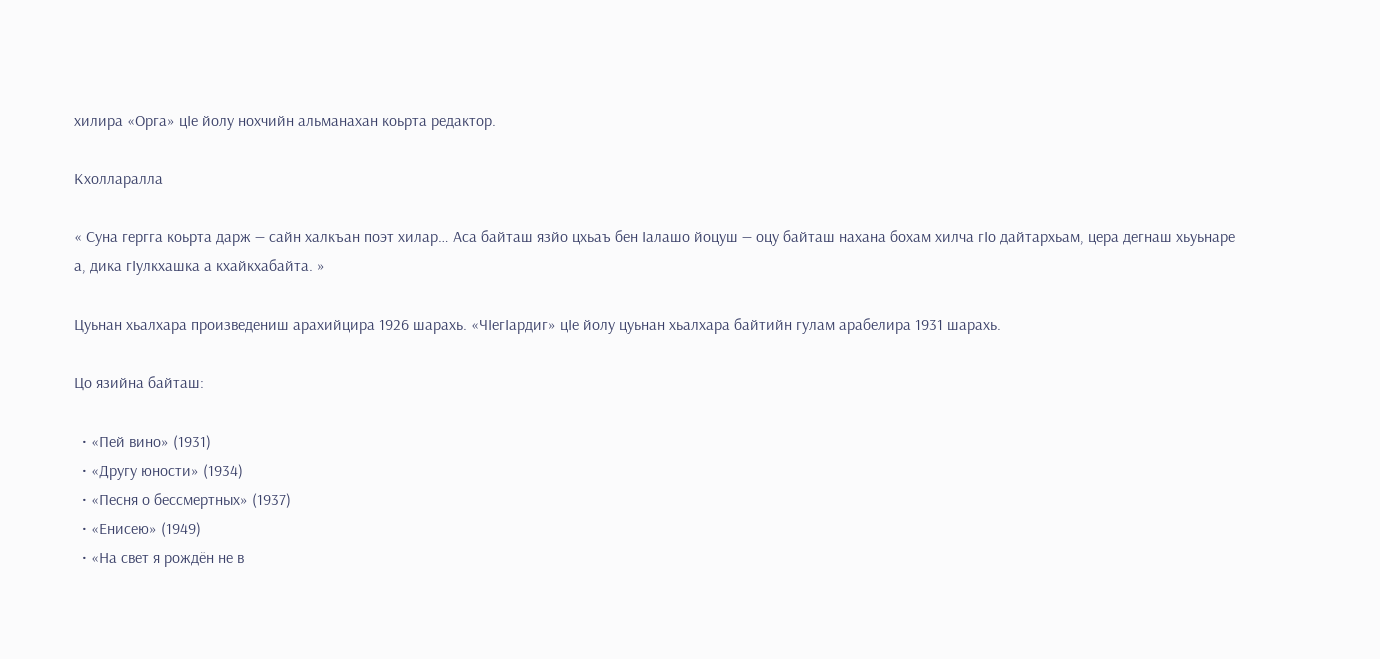хилира «Орга» цӀе йолу нохчийн альманахан коьрта редактор.

Кхолларалла

« Суна гергга коьрта дарж — сайн халкъан поэт хилар… Аса байташ язйо цхьаъ бен Ӏалашо йоцуш — оцу байташ нахана бохам хилча гӀо дайтархьам, цера дегнаш хьуьнаре а, дика гӀулкхашка а кхайкхабайта. »

Цуьнан хьалхара произведениш арахийцира 1926 шарахь. «ЧӀегӀардиг» цӀе йолу цуьнан хьалхара байтийн гулам арабелира 1931 шарахь.

Цо язийна байташ:

  • «Пей вино» (1931)
  • «Другу юности» (1934)
  • «Песня о бессмертных» (1937)
  • «Енисею» (1949)
  • «На свет я рождён не в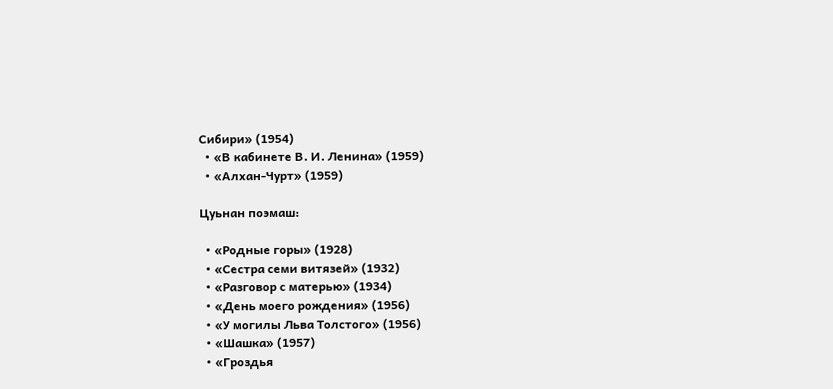Сибири» (1954)
  • «В кабинете В. И. Ленина» (1959)
  • «Алхан-Чурт» (1959)

Цуьнан поэмаш:

  • «Родные горы» (1928)
  • «Сестра семи витязей» (1932)
  • «Разговор с матерью» (1934)
  • «День моего рождения» (1956)
  • «У могилы Льва Толстого» (1956)
  • «Шашка» (1957)
  • «Гроздья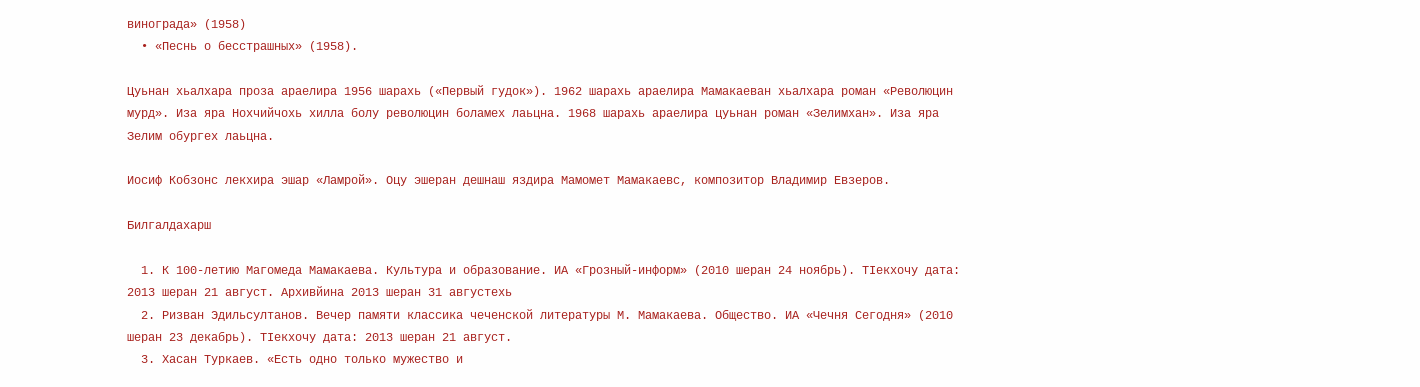винограда» (1958)
  • «Песнь о бесстрашных» (1958).

Цуьнан хьалхара проза араелира 1956 шарахь («Первый гудок»). 1962 шарахь араелира Мамакаеван хьалхара роман «Революцин мурд». Иза яра Нохчийчохь хилла болу революцин боламех лаьцна. 1968 шарахь араелира цуьнан роман «Зелимхан». Иза яра Зелим обургех лаьцна.

Иосиф Кобзонс лекхира эшар «Ламрой». Оцу эшеран дешнаш яздира Мамомет Мамакаевс, композитор Владимир Евзеров.

Билгалдахарш

  1. К 100-летию Магомеда Мамакаева. Культура и образование. ИА «Грозный-информ» (2010 шеран 24 ноябрь). ТӀекхочу дата: 2013 шеран 21 август. Архивйина 2013 шеран 31 августехь
  2. Ризван Эдильсултанов. Вечер памяти классика чеченской литературы М. Мамакаева. Общество. ИА «Чечня Сегодня» (2010 шеран 23 декабрь). ТӀекхочу дата: 2013 шеран 21 август.
  3. Хасан Туркаев. «Есть одно только мужество и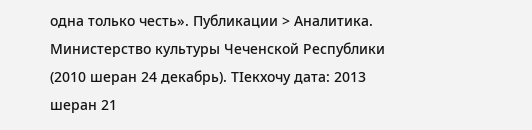одна только честь». Публикации > Аналитика. Министерство культуры Чеченской Республики (2010 шеран 24 декабрь). ТӀекхочу дата: 2013 шеран 21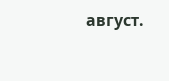август.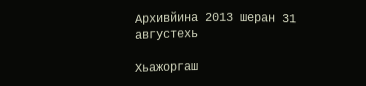Архивйина 2013 шеран 31 августехь

Хьажоргаш